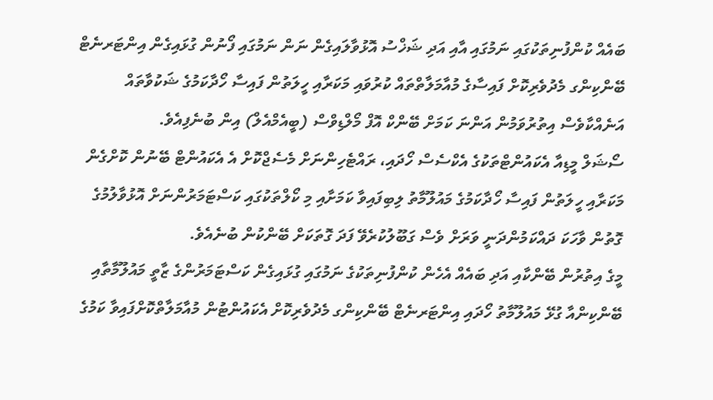ބައެއް ކުންފުނިތަކުގައި ނަމުގައި އާއި އަދި ޝަޚްސު އޮޅުވާލައިގެން ނަން ނަމުގައި ފޯނުން ގުޅައިގެން އިންޓަރނެޓް ބޭންކިންގ މެދުވެރިކޮށް ފައިސާގެ މުއާމަލާތްތައް ކުރުވައި މަކަރާއި ހީލަތުން ފައިސާ ހޯދާކަމުގެ ޝަކުވާތައް އަނެއްކާވެސް އިތުރުވަމުން އަންނަ ކަމަށް ބޭންކް އޮފް މޯލްޑިވްސް (ބީއެމްއެލް) އިން ބުނެފިއެވެ.
ސޯޝަލް މީޑިއާ އެކައުންޓްތަކުގެ އެކްސެސް ހޯދައި، ރައްޓެހިންނަށް މެސެޖްކޮށް އެ އެކައުންޓް ބޭނުން ކޮށްގެން މަކަރާއި ހީލަތުން ފައިސާ ހޯދާކަމުގެ މައުލޫމާތު ލިބިފައިވާ ކަމަށާއި މި ކޯލްތަކުގައި ކަސްޓަމަރުންނަށް އޮޅުވާލުމުގެ ގޮތުން ވާހަކަ ދައްކަމުންދަނީ ވަރަށް ވެސް ގަބޫލުކުރެވޭ ފަދަ ގޮތަކަށް ބޭންކުން ބުނެއެވެ.
މީގެ އިތުރުން ބޭންކާއި އަދި ބައެއް އެހެން ކުންފުނިތަކުގެ ނަމުގައި ގުޅައިގެން ކަސްޓަމަރުންގެ ޒާތީ މައުލޫމާތާއި ބޭންކިންއާ ގުޅޭ މައުލޫމާތު ހޯދައި އިންޓަރނެޓް ބޭންކިންގ މެދުވެރިކޮށް އެކައުންޓުން މުއާމަލާތްކޮށްފައިވާ ކަމުގެ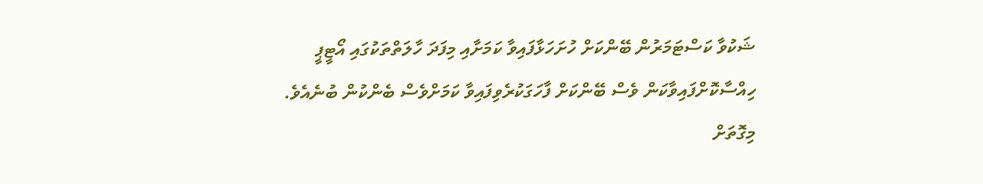ޝަކުވާ ކަސްޓަމަރުން ބޭންކަށް ހުށަހަޅާފައިވާ ކަމަށާއި މިފަދަ ހާލަތްތަކުގައި އޯޓީޕީ ހިއްސާކޮށްފައިވާކަން ވެސް ބޭންކަށް ފާހަގަކުރެވިފައިވާ ކަމަށްވެސް ބެންކުން ބުނެއެވެ.
މިގޮތަށް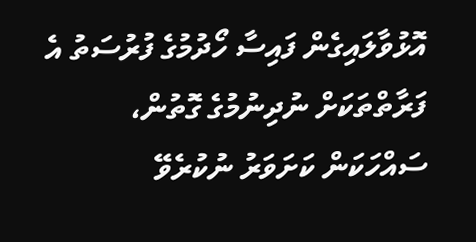އޮޅުވާލައިގެން ފައިސާ ހޯދުމުގެ ފުރުސަތު އެ ފަރާތްތަކަށް ނުދިނުމުގެ ގޮތުން، ސައްހަކަން ކަށަވަރު ނުކުރެވޭ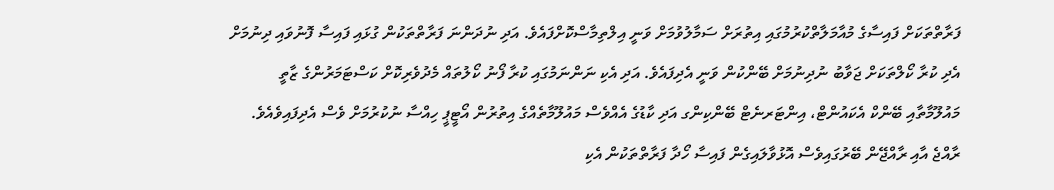ފަރާތްތަކަށް ފައިސާގެ މުއާމަލާތްކުރުމުގައި އިތުރަށް ސަމާލުވުމަށް ވަނީ އިލްތިމާސްކޮށްފައެވެ. އަދި ނުދަންނަ ފަރާތްތަކުން ގުޅައި ފައިސާ ފޮނުވައި ދިނުމަށް އެދި ކުރާ ކޯލްތަކަށް ޖަވާބު ނުދިނުމަށް ބޭންކުން ވަނީ އެދިފައެވެ. އަދި އެކި ނަންނަމުގައި ކުރާ ފޯނު ކޯލުތައް މެދުވެރިކޮށް ކަސްޓަމަރުންގެ ޒާތީ މައުލޫމާތާއި ބޭންކް އެކައުންޓް، އިންޓަރނެޓް ބޭންކިންގ އަދި ކާޑުގެ އެއްވެސް މައުލޫމާތެއްގެ އިތުރުން އޯޓީޕީ ހިއްސާ ނުކުރުމަށް ވެސް އެދިފައިވެއެވެ.
ރާއްޖެ އާއި ރާއްޖޭން ބޭރުގައިވެސް އޮޅުވާލައިގެން ފައިސާ ހޯދާ ފަރާތްތަކުން އެކި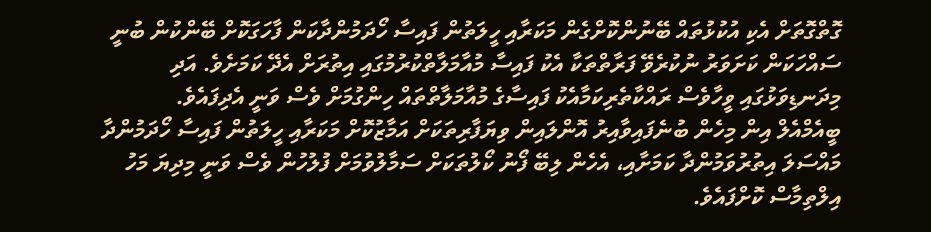ގޮތްގޮތަށް އެކި އުކުޅުތައް ބޭނުންކޮށްގެން މަކަރާއި ހީލަތުން ފައިސާ ހޯދަމުންދާކަން ފާހަގަކޮށް ބޭންކުން ބުނީ ސައްހަކަން ކަށަވަރު ނުކުރެވޭ ފަރާތްތަކާ އެކު ފައިސާ މުއާމަލާތްކުރުމުގައި އިތުރަށް އެދޭ ކަމަށެވެ. އަދި މިދަނޑިވަޅުގައި ވީހާވެސް ރައްކާތެރިކަމާއެކު ފައިސާގެ މުއާމަލާތްތައް ހިންގުމަށް ވެސް ވަނީ އެދިފައެވެ.
ބީއެމްއެލް އިން މިހެން ބުނެފައިވާއިރު އޮންލައިން ވިޔަފާރިތަކަށް އަމާޒުކޮށް މަކަރާއި ހީލަތުން ފައިސާ ހޯދަމުންދާ މައްސަލަ އިތުރުވަމުންދާ ކަމަށާއި، އެހެން ލިބޭ ފޯނު ކޯލުތަކަށް ސަމާލުވުމަށް ފުލުހުން ވެސް ވަނީ މިދިޔަ މަހު އިލްތިމާސް ކޮށްފައެވެ.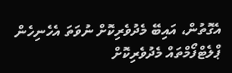އެގޮތުން، އައިބޭ މެދުވެރިކޮށް ނުވަތަ އެހެނިހެން ޕްލެޓްފޯމްތައް މެދުވެރިކޮށް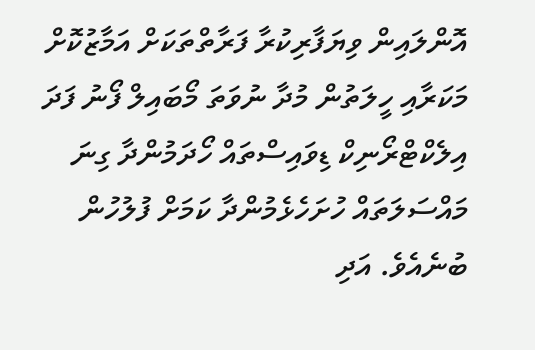އޮންލައިން ވިޔަފާރިކުރާ ފަރާތްތަކަށް އަމާޒުކޮށް މަކަރާއި ހީލަތުން މުދާ ނުވަތަ މޯބައިލް ފޯނު ފަދަ އިލެކްޓްރޯނިކް ޑިވައިސްތައް ހޯދަމުންދާ ގިނަ މައްސަލަތައް ހުށަހެޅެމުންދާ ކަމަށް ފުލުހުން ބުނެއެވެ. އަދި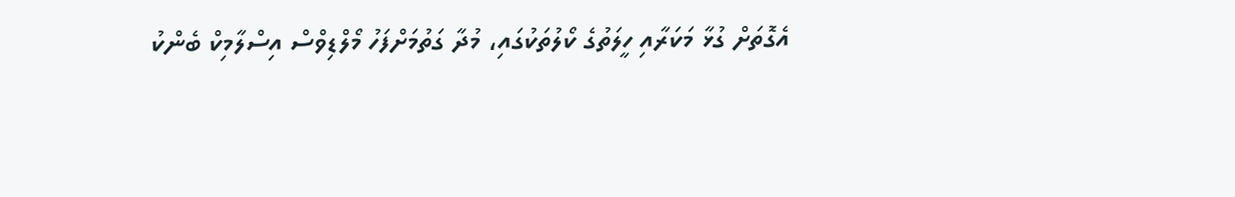އެގޮތަށް ގުޅާ މަކަރާއި ހީލަތުގެ ކޯލުތަކުގައި، މުދާ ގަތުމަށްފަހު މޯލްޑިވްސް އިސްލާމިކް ބެންކު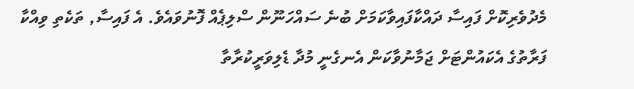މެދުވެރިކޮށް ފައިސާ ދައްކާފައިވާކަމަށް ބުނެ ސައްހަނޫން ސްލިޕެއް ފޮނުވައެވެ. އެ ފައިސާ, ތަކެތި ވިއްކާ ފަރާތުގެ އެކައުންޓަށް ޖަމާނުވާކަން އެނގެނީ މުދާ ޑެލިވަރީކުރާތާ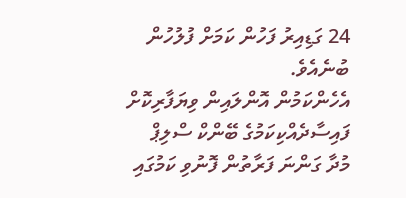24 ގަޑިއިރު ފަހުން ކަމަށް ފުލުހުން ބުނެއެވެ.
އެހެންކަމުން އޮންލައިން ވިޔަފާރިކޮށް ފައިސާދެއްކިކަމުގެ ބޭންކް ސްލިޕް މުދާ ގަންނަ ފަރާތުން ފޮނުވި ކަމުގައި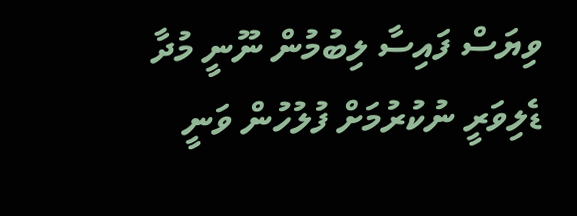ވިޔަސް ފައިސާ ލިބުމުން ނޫނީ މުދާ ޑެލިވަރީ ނުކުރުމަށް ފުލުހުން ވަނީ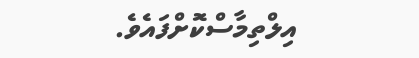އިލްތިމާސްކޮށްފައެވެ.